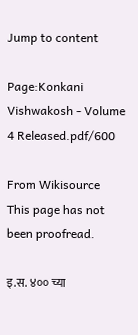Jump to content

Page:Konkani Vishwakosh - Volume 4 Released.pdf/600

From Wikisource
This page has not been proofread.

इ.स. ४०० च्या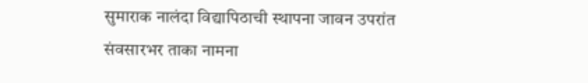सुमाराक नालंदा विद्यापिठाची स्थापना जावन उपरांत संवसारभर ताका नामना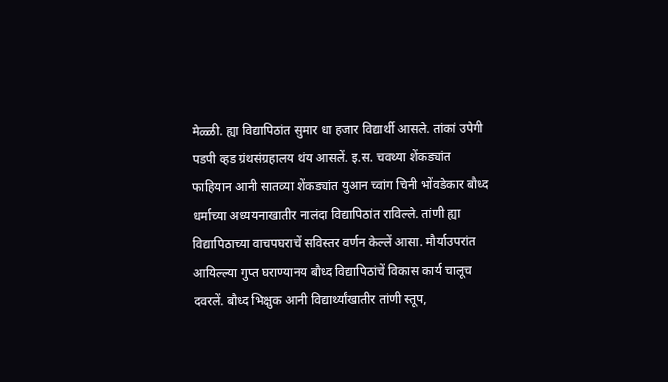मेळ्ळी. ह्या विद्यापिठांत सुमार धा हजार विद्यार्थी आसले. तांकां उपेगी पडपी व्हड ग्रंथसंग्रहालय थंय आसलें. इ.स. चवथ्या शेंकड्यांत फाहियान आनी सातव्या शेंकड्यांत युआन च्वांग चिनी भोंवडेकार बौध्द धर्माच्या अध्ययनाखातीर नालंदा विद्यापिठांत राविल्ले. तांणी ह्या विद्यापिठाच्या वाचपघराचें सविस्तर वर्णन केल्लें आसा. मौर्याउपरांत आयिल्ल्या गुप्त घराण्यानय बौध्द विद्यापिठांचें विकास कार्य चालूच दवरलें. बौध्द भिक्षुक आनी विद्यार्थ्यांखातीर तांणी स्तूप,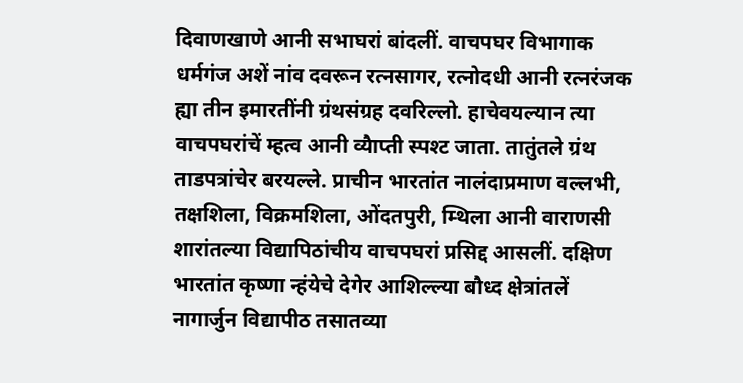दिवाणखाणे आनी सभाघरां बांदलीं. वाचपघर विभागाक धर्मगंज अशें नांव दवरून रत्नसागर, रत्नोदधी आनी रत्नरंजक ह्या तीन इमारतींनी ग्रंथसंग्रह दवरिल्लो. हाचेवयल्यान त्या वाचपघरांचें म्हत्व आनी व्यैाप्ती स्पश्ट जाता. तातुंतले ग्रंथ ताडपत्रांचेर बरयल्ले. प्राचीन भारतांत नालंदाप्रमाण वल्लभी, तक्षशिला, विक्रमशिला, ओंदतपुरी, म्थिला आनी वाराणसी शारांतल्या विद्यापिठांचीय वाचपघरां प्रसिद्द आसलीं. दक्षिण भारतांत कृष्णा न्हंयेचे देगेर आशिल्ल्या बौध्द क्षेत्रांतलें नागार्जुन विद्यापीठ तसातव्या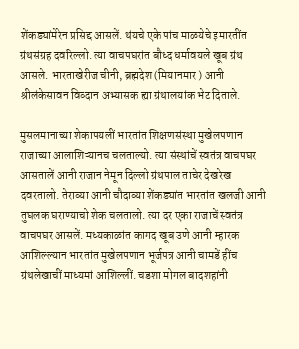शेंकड्यांमेरेन प्रसिद्द आसलें. थंयचे एके पांच माळयेचे इमारतींत ग्रंथसंग्रह दवरिल्लो. त्या वाचपघरांत बौध्द धर्मावयले खूब ग्रंथ आसले. भारताखेरीज चीनी, ब्रह्मदेश (मियानमार ) आनी श्रीलंकेसावन विव्दान अभ्यासक ह्या ग्रंथालयांक भेट दिताले.

मुसलमानाच्या शेकापयलीं भारतांत शिक्षणसंस्था मुखेलपणान राजाच्या आलाशिऱ्यानच चलताल्यो. त्या संस्थांचें स्वतंत्र वाचपघर आसतालें आनी राजान नेमून दिल्लो ग्रंथपाल ताचेर देखरेख दवरतालो. तेराव्या आनी चौदाव्या शेंकड्यांत भारतांत खलजी आनी तुघलक घराण्याचो शेक चलतालो. त्या दर एका राजाचें स्वतंत्र वाचपघर आसलें. मध्यकाळांत कागद खूब उणे आनी म्हारक आशिल्ल्यान भारतांत मुखेलपणान भूर्जपत्र आनी चामडें हींच ग्रंथलेखाचीं माध्यमां आशिल्लीं. चडशा मोगल बादशहांनी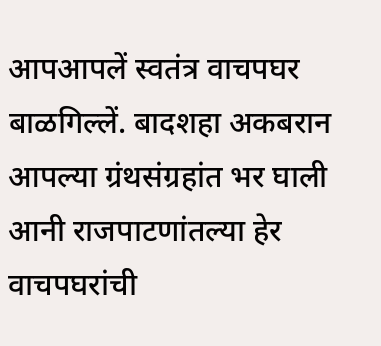आपआपलें स्वतंत्र वाचपघर बाळगिल्लें. बादशहा अकबरान आपल्या ग्रंथसंग्रहांत भर घाली आनी राजपाटणांतल्या हेर वाचपघरांची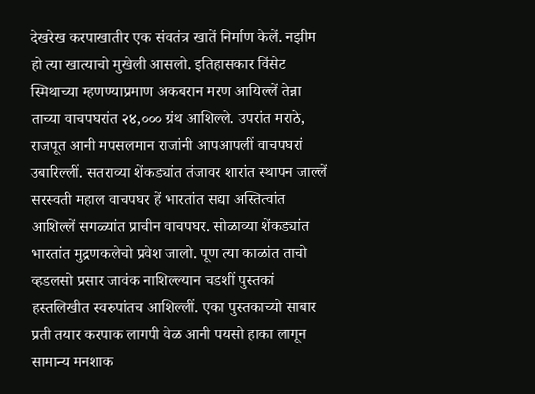देखरेख करपाखातीर एक संवतंत्र खातें निर्माण केलें. नझीम हो त्या खात्याचो मुखेली आसलो. इतिहासकार विंसेट स्मिथाच्या म्हणण्याप्रमाण अकबरान मरण आयिल्लें तेन्ना ताच्या वाचपघरांत २४,००० ग्रंथ आशिल्ले. उपरांत मराठे, राजपूत आनी मपसलमान राजांनी आपआपलीं वाचपघरां उबारिल्लीं. सतराव्या शेंकड्यांत तंजावर शारांत स्थापन जाल्लें सरस्वती महाल वाचपघर हें भारतांत सद्या अस्तित्वांत आशिल्लें सगळ्यांत प्राचीन वाचपघर. सोळाव्या शेंकड्यांत भारतांत मुद्रणकलेचो प्रवेश जालो. पूण त्या काळांत ताचो व्हडलसो प्रसार जावंक नाशिल्ल्यान चडशीं पुस्तकां हस्तलिखीत स्वरुपांतच आशिल्लीं. एका पुस्तकाच्यो साबार प्रती तयार करपाक लागपी वेळ आनी पयसो हाका लागून सामान्य मनशाक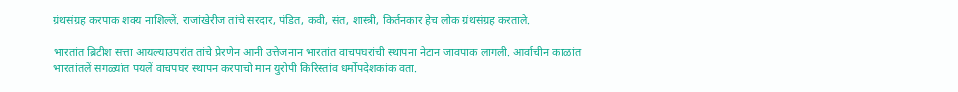ग्रंथसंग्रह करपाक शक्य नाशिल्लें. राजांखेरीज तांचे सरदार, पंडित, कवी, संत, शास्त्री, किर्तनकार हेच लोक ग्रंथसंग्रह करताले.

भारतांत ब्रिटीश सत्ता आयल्याउपरांत तांचे प्रेरणेन आनी उत्तेजनान भारतांत वाचपघरांची स्थापना नेटान जावपाक लागली. आर्वाचीन काळांत भारतांतलें सगळ्यांत पयलें वाचपघर स्थापन करपाचो मान युरोपी किरिस्तांव धर्मोपदेशकांक वता.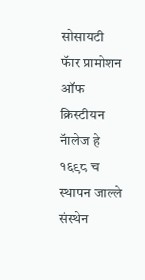सोसायटी फॅार प्रामोशन ऑफ क्रिस्टीयन नॅालेज हे १६९८ च स्थापन जाल्ले संस्थेन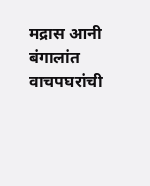मद्रास आनी बंगालांत वाचपघरांची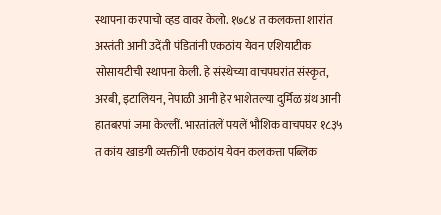स्थापना करपाचो व्हड वावर केलो. १७८४ त कलकत्ता शारांत अस्तंती आनी उदेंती पंडितांनी एकठांय येवन एशियाटीक सोसायटीची स्थापना केली. हे संस्थेच्या वाचपघरांत संस्कृत, अरबी, इटालियन, नेपाळी आनी हेर भाशेतल्या दुर्मिळ ग्रंथ आनी हातबरपां जमा केल्लीं. भारतांतलें पयलें भौशिक वाचपघर १८३५ त कांय खाडगी व्यक्तींनी एकठांय येवन कलकत्ता पब्लिक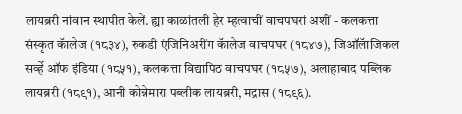लायब्ररी नांवान स्थापीत केलें. ह्या काळांतली हेर म्हत्वाचीं वाचपघरां अशीं - कलकत्ता संस्कृत कॅालेज (१८३४), रुकडी एंजिनिअरींग कॅालेज वाचपघर (१८४७), जिऑलॅाजिकल सर्व्हे ऑफ इंडिया (१८५१), कलकत्ता विद्यापिठ वाचपघर (१८५७), अलाहाबाद पब्लिक लायब्ररी (१८९१), आनी कोन्नेमारा पब्लीक लायब्ररी, मद्रास (१८९६).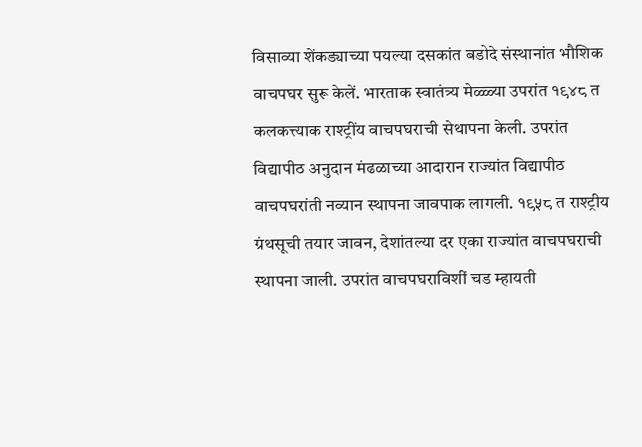विसाव्या शेंकड्याच्या पयल्या दसकांत बडोदे संस्थानांत भौशिक वाचपघर सुरू केलें. भारताक स्वातंत्र्य मेळ्ळ्या उपरांत १९४८ त कलकत्त्याक राश्ट्रींय वाचपघराची सेथापना केली. उपरांत विद्यापीठ अनुदान मंढळाच्या आदारान राज्यांत विद्यापीठ वाचपघरांती नव्यान स्थापना जावपाक लागली. १९५८ त राश्ट्रीय ग्रंथसूची तयार जावन, देशांतल्या दर एका राज्यांत वाचपघराची स्थापना जाली. उपरांत वाचपघराविशीं चड म्हायती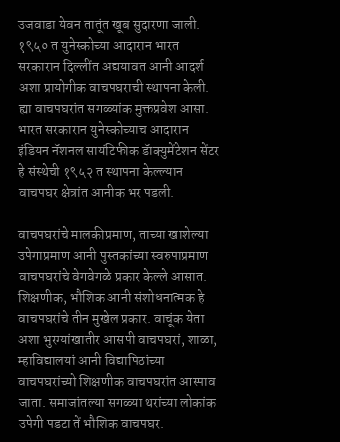उजवाडा येवन तातूंत खूब सुदारणा जाली. १९५० त युनेस्कोच्या आदारान भारत सरकारान दिल्लींत अद्ययावत आनी आदर्श अशा प्रायोगीक वाचपघराची स्थापना केली. ह्या वाचपघरांत सगळ्यांक मुक्तप्रवेश आसा. भारत सरकारान युनेस्कोच्याच आदारान इंडियन नॅशनल सायंटिफीक डॅाक्युमेंटेशन सेंटर हे संस्थेची १९५२ त स्थापना केल्ल्यान वाचपघर क्षेत्रांत आनीक भर पडली.

वाचपघरांचे मालकीप्रमाण, ताच्या खाशेल्या उपेगाप्रमाण आनी पुस्तकांच्या स्वरुपाप्रमाण वाचपघरांचे वेगवेगळे प्रकार केल्ले आसात. शिक्षणीक, भौशिक आनी संशोधनात्मक हे वाचपघरांचे तीन मुखेल प्रकार. वाचूंक येता अशा भुरग्यांखातीर आसपी वाचपघरां, शाळा, म्हाविद्यालयां आनी विद्यापिठांच्या वाचपघरांच्यो शिक्षणीक वाचपघरांत आस्पाव जाता. समाजांतल्या सगळ्या थरांच्या लोकांक उपेगी पडटा तें भौशिक वाचपघर.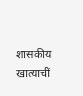शासकीय खात्याचीं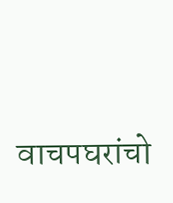वाचपघरांचो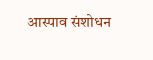आस्पाव संशोधन